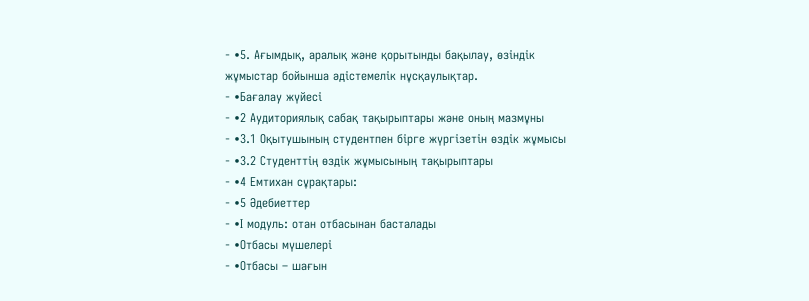- •5. Ағымдық, аралық және қорытынды бақылау, өзіндік жұмыстар бойынша әдістемелік нұсқаулықтар.
- •Бағалау жүйесі
- •2 Аудиториялық сабақ тақырыптары және оның мазмұны
- •3.1 Оқытушының студентпен бірге жүргізетін өздік жұмысы
- •3.2 Студенттің өздік жұмысының тақырыптары
- •4 Емтихан сұрақтары:
- •5 Әдебиеттер
- •І модуль: отан отбасынан басталады
- •Отбасы мүшелері
- •Отбасы – шағын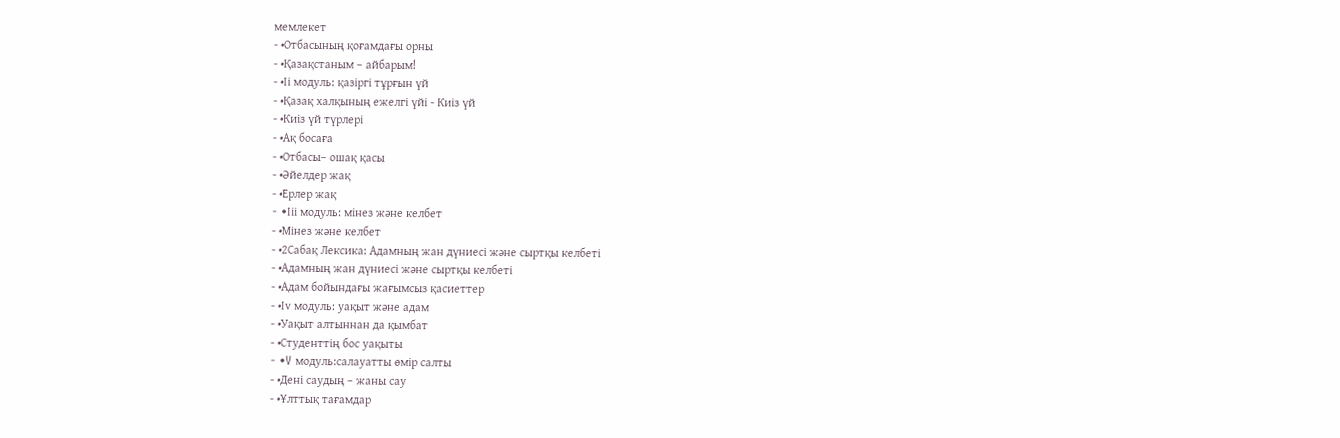мемлекет
- •Отбасының қоғамдағы орны
- •Қазақстаным – айбарым!
- •Іі модуль: қазіргі тұрғын үй
- •Қазақ халқының ежелгі үйі - Киіз үй
- •Киіз үй түрлері
- •Ақ босаға
- •Отбасы– ошақ қасы
- •Әйелдер жақ
- •Ерлер жақ
- •Iіі модуль: мінез және келбет
- •Мінез және келбет
- •2Сабақ Лексика: Адамның жан дүниесі және сыртқы келбеті
- •Адамның жан дүниесі және сыртқы келбеті
- •Адам бойындағы жағымсыз қасиеттер
- •Іv модуль: уақыт және адам
- •Уақыт алтыннан да қымбат
- •Студенттің бос уақыты
- •V модуль:салауатты өмір салты
- •Дені саудың – жаны сау
- •Ұлттық тағамдар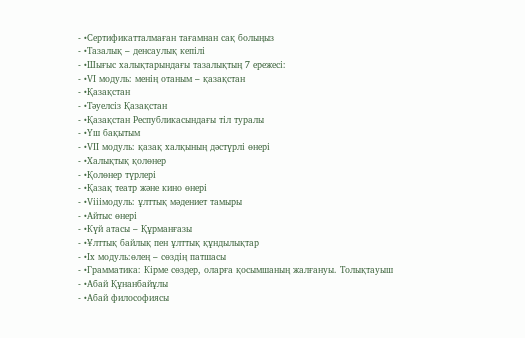- •Сертификатталмаған тағамнан сақ болыңыз
- •Тазалық – денсаулық кепілі
- •Шығыс халықтарындағы тазалықтың 7 ережесі:
- •VI модуль: менің отаным – қазақстан
- •Қазақстан
- •Тәуелсіз Қазақстан
- •Қазақстан Республикасындағы тiл туралы
- •Үш бақытым
- •VII модуль: қазақ халқының дәстүрлі өнері
- •Халықтық қолөнер
- •Қолөнер түрлері
- •Қазақ театр және кино өнері
- •Viiiмодуль: ұлттық мәдениет тамыры
- •Айтыс өнері
- •Күй атасы – Құрманғазы
- •Ұлттық байлық пен ұлттық құндылықтар
- •Іх модуль:өлең – сөздің патшасы
- •Грамматика: Кірме сөздер, оларға қосымшаның жалғануы. Толықтауыш
- •Абай Құнанбайұлы
- •Абай философиясы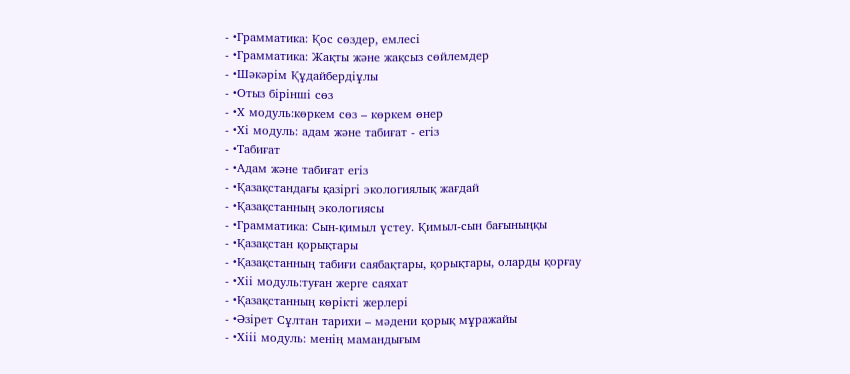- •Грамматика: Қос сөздер, емлесі
- •Грамматика: Жақты және жақсыз сөйлемдер
- •Шәкәрім Құдайбердіұлы
- •Отыз бірінші сөз
- •Х модуль:көркем сөз – көркем өнер
- •Хі модуль: адам және табиғат - егіз
- •Табиғат
- •Адам және табиғат егіз
- •Қазақстандағы қазіргі экологиялық жағдай
- •Қазақстанның экологиясы
- •Грамматика: Сын-қимыл үстеу. Қимыл-сын бағыныңқы
- •Қазақстан қорықтары
- •Қазақстанның табиғи саябақтары, қорықтары, оларды қорғау
- •Хіі модуль:туған жерге саяхат
- •Қазақстанның көрікті жерлері
- •Әзірет Сұлтан тарихи – мәдени қорық мұражайы
- •Хііі модуль: менің мамандығым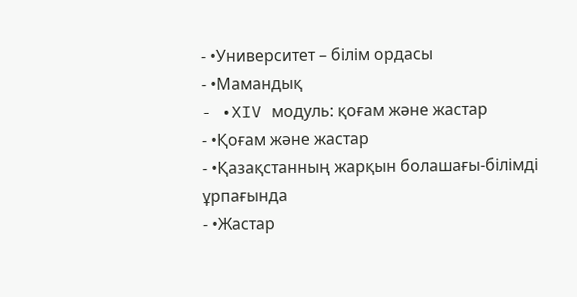- •Университет – білім ордасы
- •Мамандық
- •XIV модуль: қоғам және жастар
- •Қоғам және жастар
- •Қазақстанның жарқын болашағы-білімді ұрпағында
- •Жастар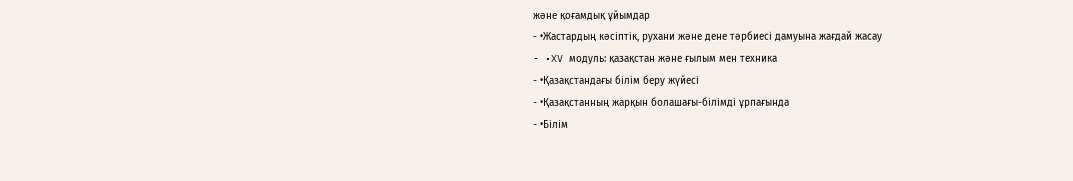және қоғамдық ұйымдар
- •Жастардың кәсіптік, рухани және дене тәрбиесі дамуына жағдай жасау
- •XV модуль: қазақстан және ғылым мен техника
- •Қазақстандағы білім беру жүйесі
- •Қазақстанның жарқын болашағы-білімді ұрпағында
- •Білім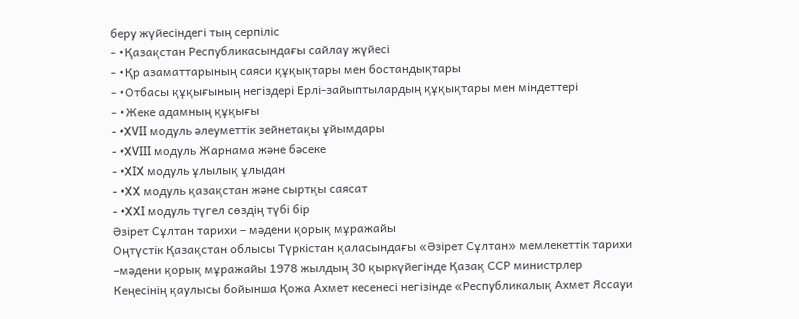беру жүйесіндегі тың серпіліс
- •Қазақстан Республикасындағы сайлау жүйесі
- •Қр азаматтарының саяси құқықтары мен бостандықтары
- •Отбасы құқығының негіздері Ерлі-зайыптылардың құқықтары мен міндеттері
- •Жеке адамның құқығы
- •XVII модуль әлеуметтік зейнетақы ұйымдары
- •XVIII модуль Жарнама және бәсеке
- •XIX модуль ұлылық ұлыдан
- •XX модуль қазақстан және сыртқы саясат
- •XXI модуль түгел сөздің түбі бір
Әзірет Сұлтан тарихи – мәдени қорық мұражайы
Оңтүстік Қазақстан облысы Түркістан қаласындағы «Әзірет Сұлтан» мемлекеттік тарихи –мәдени қорық мұражайы 1978 жылдың 30 қыркүйегінде Қазақ ССР министрлер Кеңесінің қаулысы бойынша Қожа Ахмет кесенесі негізінде «Республикалық Ахмет Яссауи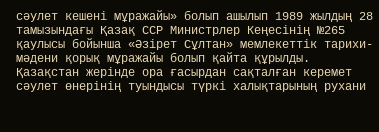сәулет кешені мұражайы» болып ашылып 1989 жылдың 28 тамызындағы Қазақ ССР Министрлер Кеңесінің №265 қаулысы бойынша «Әзірет Сұлтан» мемлекеттік тарихи-мәдени қорық мұражайы болып қайта құрылды.
Қазақстан жерінде ора ғасырдан сақталған керемет сәулет өнерінің туындысы түркі халықтарының рухани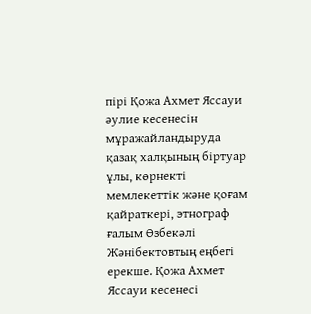пірі Қожа Ахмет Яссауи әулие кесенесін мұражайландыруда қазақ халқының біртуар ұлы, көрнекті мемлекеттік және қоғам қайраткері, этнограф ғалым Өзбекәлі Жәнібектовтың еңбегі ерекше. Қожа Ахмет Яссауи кесенесі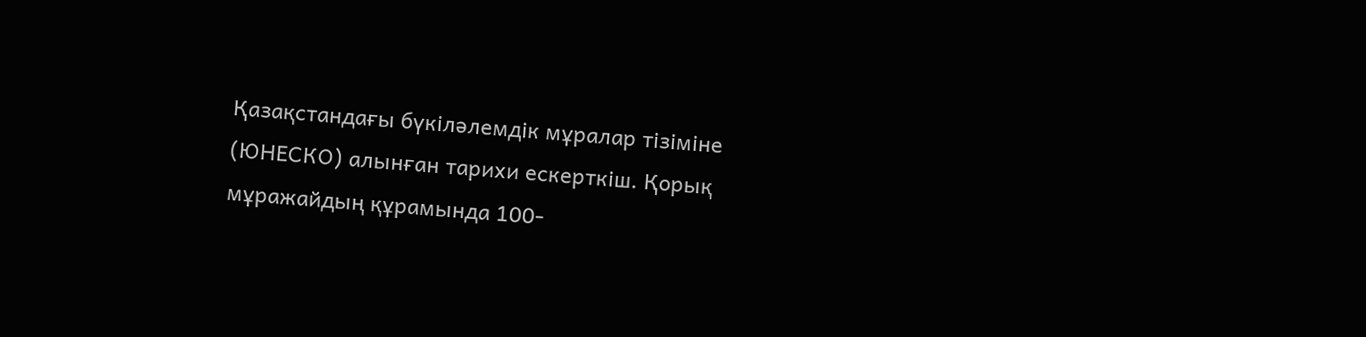Қазақстандағы бүкіләлемдік мұралар тізіміне (ЮНЕСКО) алынған тарихи ескерткіш. Қорық мұражайдың құрамында 100-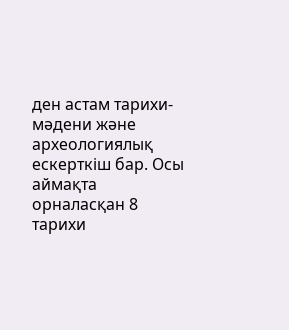ден астам тарихи-мәдени және археологиялық ескерткіш бар. Осы аймақта орналасқан 8 тарихи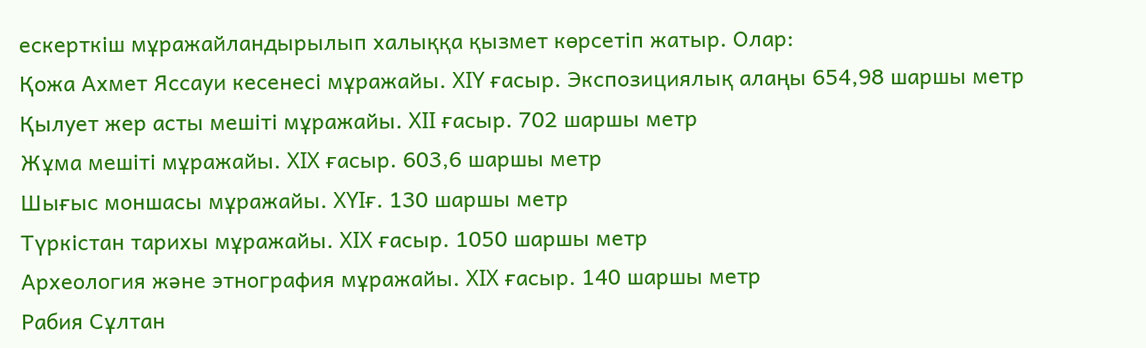ескерткіш мұражайландырылып халыққа қызмет көрсетіп жатыр. Олар:
Қожа Ахмет Яссауи кесенесі мұражайы. XIY ғасыр. Экспозициялық алаңы 654,98 шаршы метр
Қылует жер асты мешіті мұражайы. XII ғасыр. 702 шаршы метр
Жұма мешіті мұражайы. XIX ғасыр. 603,6 шаршы метр
Шығыс моншасы мұражайы. XYIғ. 130 шаршы метр
Түркістан тарихы мұражайы. XIX ғасыр. 1050 шаршы метр
Археология және этнография мұражайы. XIX ғасыр. 140 шаршы метр
Рабия Сұлтан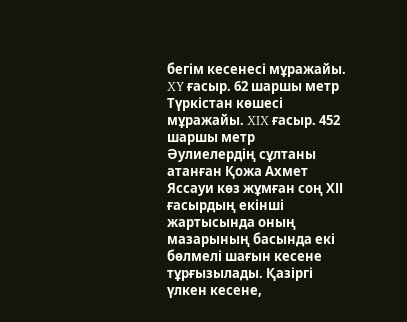бегім кесенесі мұражайы. XY ғасыр. 62 шаршы метр
Түркістан көшесі мұражайы. XIX ғасыр. 452 шаршы метр
Әулиелердің сұлтаны атанған Қожа Ахмет Яссауи көз жұмған соң ХІІ ғасырдың екінші жартысында оның мазарының басында екі бөлмелі шағын кесене тұрғызылады. Қазіргі үлкен кесене,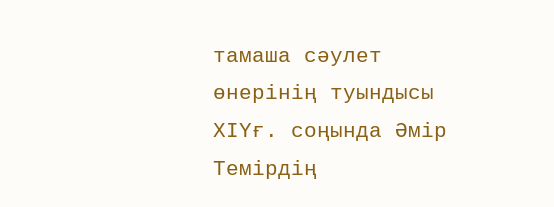тамаша сәулет өнерінің туындысы XІYғ. соңында Әмір Темірдің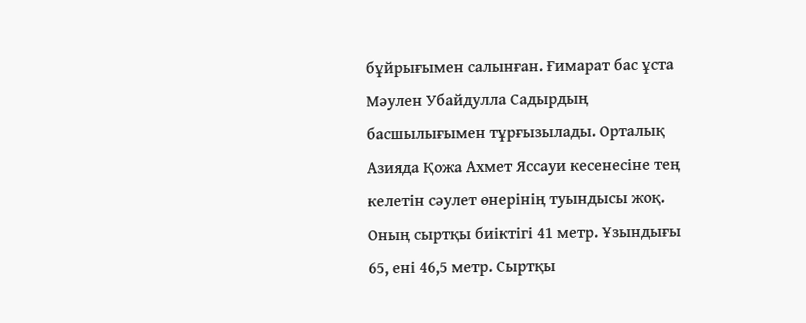бұйрығымен салынған. Ғимарат бас ұста Мәулен Убайдулла Садырдың басшылығымен тұрғызылады. Орталық Азияда Қожа Ахмет Яссауи кесенесіне тең келетін сәулет өнерінің туындысы жоқ. Оның сыртқы биіктігі 41 метр. Ұзындығы 65, ені 46,5 метр. Сыртқы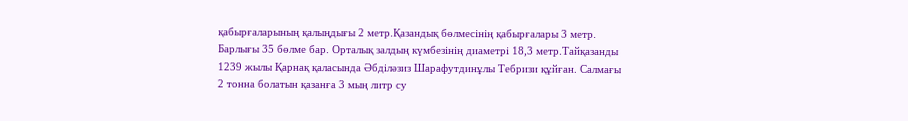қабырғаларының қалыңдығы 2 метр.Қазандық бөлмесінің қабырғалары 3 метр. Барлығы 35 бөлме бар. Орталық залдың күмбезінің диаметрі 18,3 метр.Тайқазанды 1239 жылы Қарнақ қаласында Әбділәзиз Шарафутдинұлы Тебризи құйған. Салмағы 2 тонна болатын қазанға 3 мың литр су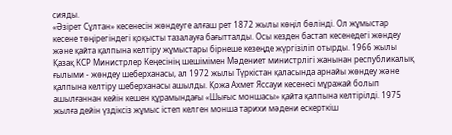сияды.
«Әзірет Сұлтан» кесенесін жөндеуге алғаш рет 1872 жылы көңіл бөлінді. Ол жұмыстар кесене төңірегіндегі қоқысты тазалауға бағытталды. Осы кезден бастап кесенедегі жөндеу және қайта қалпына келтіру жұмыстары бірнеше кезеңде жүргізіліп отырды. 1966 жылы Қазақ КСР Министрлер Кеңесінің шешімімен Мәдениет министрлігі жанынан республикалық ғылыми - жөндеу шеберханасы, ал 1972 жылы Түркістан қаласында арнайы жөндеу және қалпына келтіру шеберханасы ашылды. Қожа Ахмет Яссауи кесенесі мұражай болып ашылғаннан кейін кешен құрамындағы «Шығыс моншасы» қайта қалпына келтірілді. 1975 жылға дейін үздіксіз жұмыс істеп келген монша тарихи мәдени ескерткіш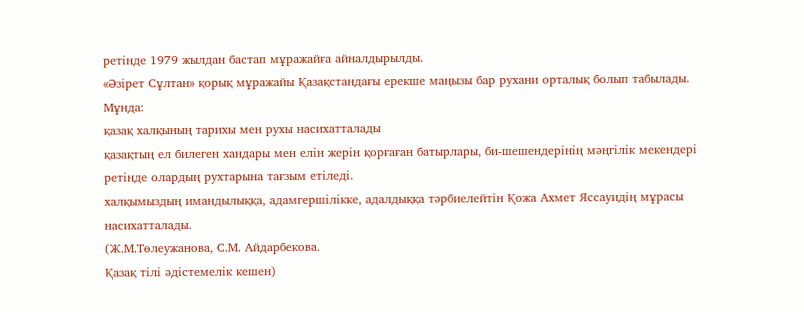ретінде 1979 жылдан бастап мұражайға айналдырылды.
«Әзірет Сұлтан» қорық мұражайы Қазақстандағы ерекше маңызы бар рухани орталық болып табылады. Мұнда:
қазақ халқының тарихы мен рухы насихатталады
қазақтың ел билеген хандары мен елін жерін қорғаған батырлары, би-шешендерінің мәңгілік мекендері ретінде олардың рухтарына тағзым етіледі.
халқымыздың имандылыққа, адамгершілікке, адалдыққа тәрбиелейтін Қожа Ахмет Яссауидің мұрасы насихатталады.
(Ж.М.Төлеужанова, С.М. Айдарбекова.
Қазақ тілі әдістемелік кешен)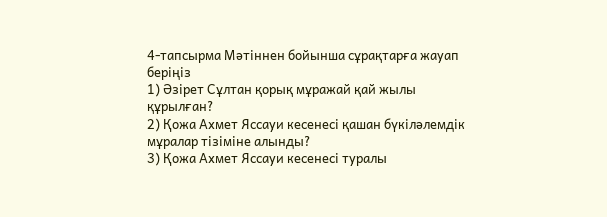4-тапсырма Мәтіннен бойынша сұрақтарға жауап беріңіз
1) Әзірет Сұлтан қорық мұражай қай жылы құрылған?
2) Қожа Ахмет Яссауи кесенесі қашан бүкіләлемдік мұралар тізіміне алынды?
3) Қожа Ахмет Яссауи кесенесі туралы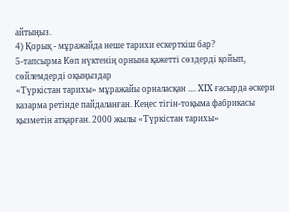айтыңыз.
4) Қорық - мұражайда неше тарихи ескерткіш бар?
5-тапсырма Көп нүктенің орнына қажетті сөздерді қойып, сөйлемдерді оқыңыздар
«Түркістан тарихы» мұражайы орналасқан .... XIX ғасырда әскери казарма ретінде пайдаланған. Кеңес тігін-тоқыма фабрикасы қызметін атқарған. 2000 жылы «Түркістан тарихы»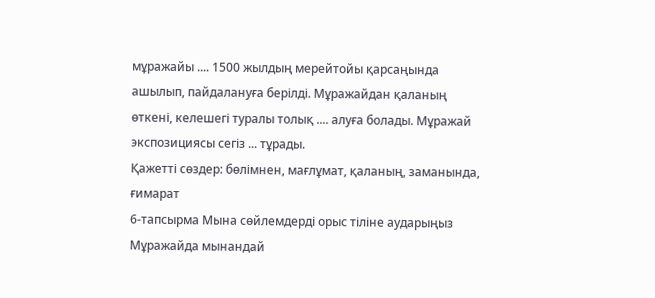мұражайы .... 1500 жылдың мерейтойы қарсаңында ашылып, пайдалануға берілді. Мұражайдан қаланың өткені, келешегі туралы толық .... алуға болады. Мұражай экспозициясы сегіз ... тұрады.
Қажетті сөздер: бөлімнен, мағлұмат, қаланың, заманында, ғимарат
6-тапсырма Мына сөйлемдерді орыс тіліне аударыңыз
Мұражайда мынандай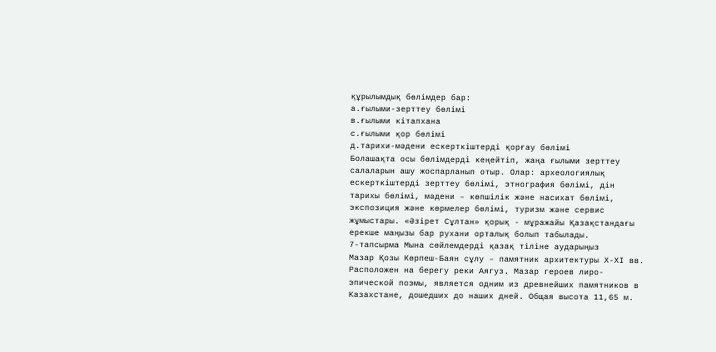құрылымдық бөлімдер бар:
а.ғылыми-зерттеу бөлімі
в.ғылыми кітапхана
с.ғылыми қор бөлімі
д.тарихи-мәдени ескерткіштерді қорғау бөлімі
Болашақта осы бөлімдерді кеңейтіп, жаңа ғылыми зерттеу салаларын ашу жоспарланып отыр. Олар: археологиялық ескерткіштерді зерттеу бөлімі, этнография бөлімі, дін тарихы бөлімі, мәдени – көпшілік және насихат бөлімі, экспозиция және көрмелер бөлімі, туризм және сервис жұмыстары. «Әзірет Сұлтан» қорық - мұражайы Қазақстандағы ерекше маңызы бар рухани орталық болып табылады.
7-тапсырма Мына сөйлемдерді қазақ тіліне аударыңыз
Мазар Қозы Көрпеш-Баян сұлу – памятник архитектуры Х-ХІ вв. Расположен на берегу реки Аягуз. Мазар героев лиро-эпической поэмы, является одним из древнейших памятников в Казахстане, дошедших до наших дней. Общая высота 11,65 м.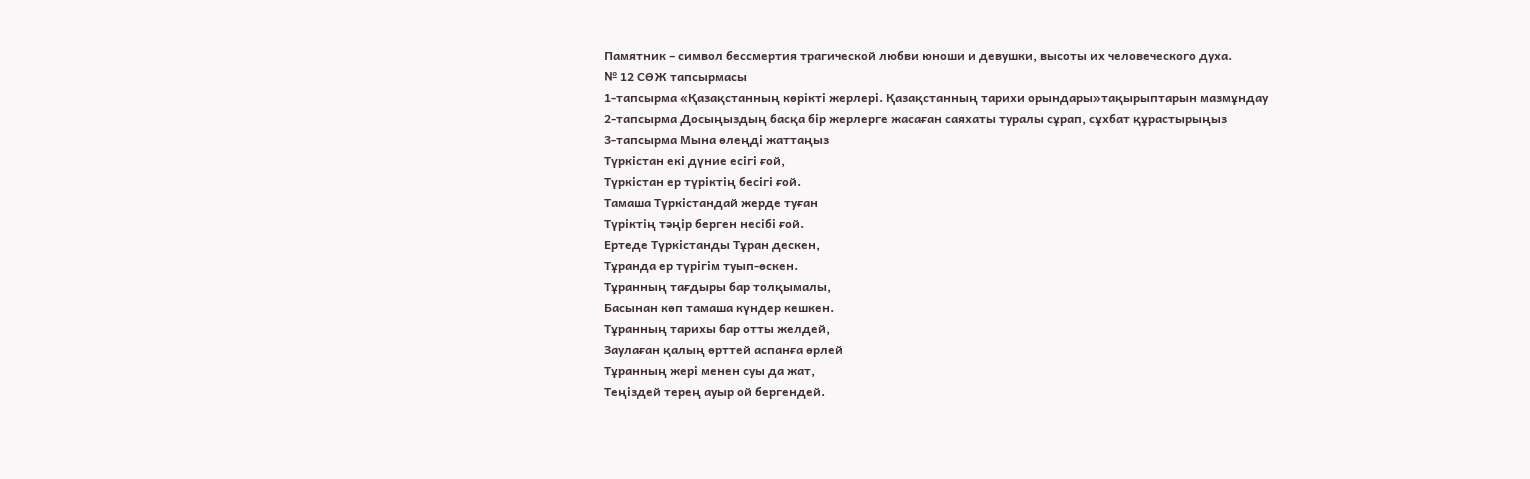Памятник – символ бессмертия трагической любви юноши и девушки, высоты их человеческого духа.
№ 12 СӨЖ тапсырмасы
1-тапсырма «Қазақстанның көрікті жерлері. Қазақстанның тарихи орындары»тақырыптарын мазмұндау
2-тапсырма Досыңыздың басқа бір жерлерге жасаған саяхаты туралы сұрап, сұхбат құрастырыңыз
3-тапсырма Мына өлеңді жаттаңыз
Түркістан екі дүние есігі ғой,
Түркістан ер түріктің бесігі ғой.
Тамаша Түркістандай жерде туған
Түріктің тәңір берген несібі ғой.
Ертеде Түркістанды Тұран дескен,
Тұранда ер түрігім туып-өскен.
Тұранның тағдыры бар толқымалы,
Басынан көп тамаша күндер кешкен.
Тұранның тарихы бар отты желдей,
Заулаған қалың өрттей аспанға өрлей
Тұранның жері менен суы да жат,
Теңіздей терең ауыр ой бергендей.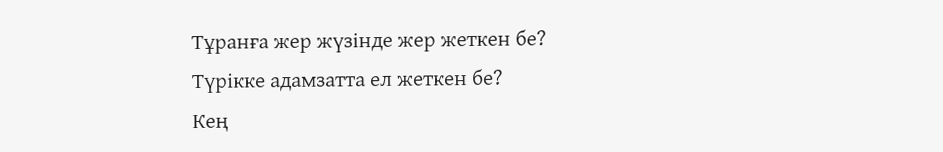Тұранға жер жүзінде жер жеткен бе?
Түрікке адамзатта ел жеткен бе?
Кең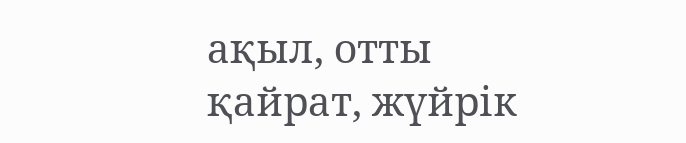ақыл, отты қайрат, жүйрік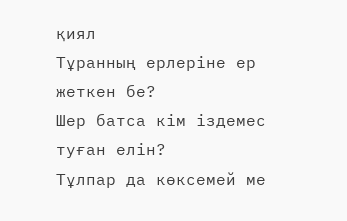қиял
Тұранның ерлеріне ер жеткен бе?
Шер батса кім іздемес туған елін?
Тұлпар да көксемей ме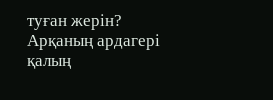туған жерін?
Арқаның ардагері қалың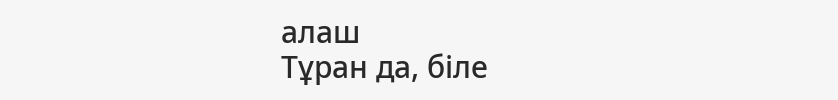алаш
Тұран да, біле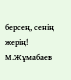берсең, сенің жерің!
М.Жұмабаев